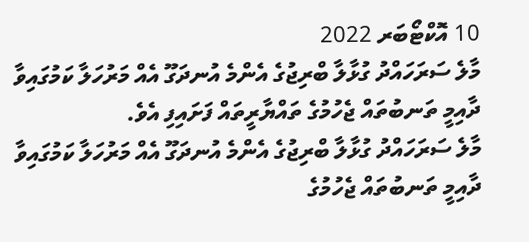10 އޮކްޓޯބަރ 2022
މާލެ ސަރަހައްދު ގުޅާލާ ބްރިޖުގެ އެންމެ އުނދަގޫ އެއް މަރުހަލާ ކަމުގައިވާ ދާއިމީ ތަނބުތައް ޖެހުމުގެ ތައްޔާރީތައް ފަށައިފި އެވެ.
މާލެ ސަރަހައްދު ގުޅާލާ ބްރިޖުގެ އެންމެ އުނދަގޫ އެއް މަރުހަލާ ކަމުގައިވާ ދާއިމީ ތަނބުތައް ޖެހުމުގެ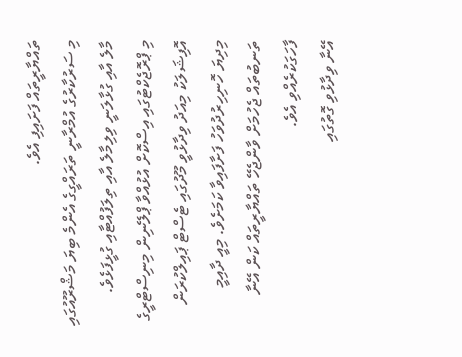ތައްޔާރީތައް ފަށައިފި އެވެ.
މި ސަރުކާރުގެ އުމްރާނީ ތަރައްގީގެ އެންމެ ބިޔަ މަޝްރޫއުގައި މާލެ އާއި ގުޅާލަނީ ވިލިމާލެ އާއި ތިލަފުއްޓާއި ގުޅީފަޅެވެ.
މި ޕްރޮޖެކްޓުގައި އިސްކޮށް އުޅުއްވާ ޕްލޭނިން މިނިސްޓްރީގެ އޮފިޝަލަކު މިއަދު ވިދާޅުވީ މޫދުގައި ޓެސްޓް ޕައިލްކުރަން މިދިޔަ ހޮނިހިރުދުވަހު ފަށާފައިވާ ކަމަށެވެ. މިއީ ދާއިމީ ތަނބުތައް ޖެހުމަށް ވާންޖެހޭ ތައްޔާރީތައް ކަން އޭނާ ފާހަގަކުރެއްވި އެވެ.
އޭނާ ވިދާޅުވި ގޮތުގައި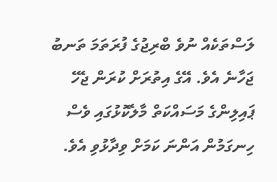ލަސްތަކެއް ނުވެ ބްރިޖުގެ ފުރަތަމަ ތަނބު ޖަހާނެ އެވެ. އޭގެ އިތުރަށް ކުރަން ޖެހޭ ޕައިލިންގެ މަސައްކަތް މާލެކޮޅުގައި ވެސް ހިނގަމުން އަންނަ ކަމަށް ވިދާޅުވި އެވެ.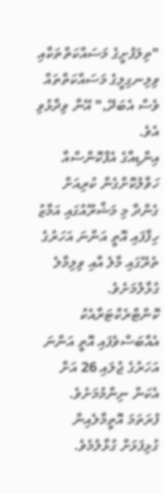"ތިލަފުށީގެ މަސައްކަތްތަކާއި ވިލިނގިލީގެ މަސައްކަތްތައް ވެސް އެބަދޭ," އޭނާ ވިދާޅުވި އެވެ.
އިންޑިއާގެ އެފްކޮންސްއާ ހަވާލުކޮށްގެން ކުރިއަށް ގެންދާ މި މަޝްރޫއުގައި އަމާޒު ހިފާފައި އޮތީ އަންނަ އަހަރުގެ ތެރޭގައި މާލެ އާއި ވިލިމާލެ ގުޅާލުމަށެވެ. ކޮންޓްރެކްޓަރާއެކު އެއްބަސްވެފައި އޮތީ އަންނަ އަހަރުގެ ޖުލައި 26 އަށް އެކަން ނިންމުމަށެވެ.
ފުރަތަމަ އޮތީމާލެއިން ގުޅިފަޅަށް ގުޅާލުމެވެ.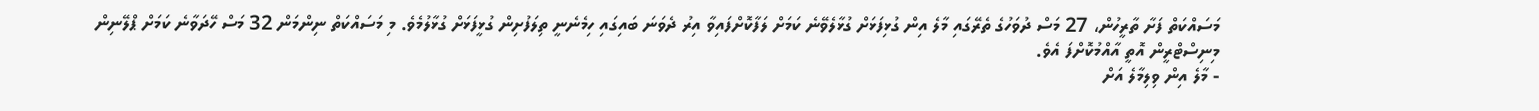މަސައްކަތް ފަށާ ތާރީހުން، 27 މަސް ދުވަހުގެ ތެރޭގައި މާލެ އިން ގުޅިފަޅަށް ގުޅާލެވޭނެ ކަމަށް ލަފާކޮށްފައިވާ އިރު ދެވަނަ ބައިގައި ހިމެނެނީ ތިލަފުށިން ގުޅީފަޅަށް ގުޅާލުމެވެ. މި މަސައްކަތް ނިންމަން 32 މަސް ހޭދަވާނެ ކަމަށް ޕްލޭނިން މިނިސްޓްރީން އޮތީ އާއްމުކޮށްފަ އެވެ.
- މާލެ އިން ވިލިމާލެ އަށް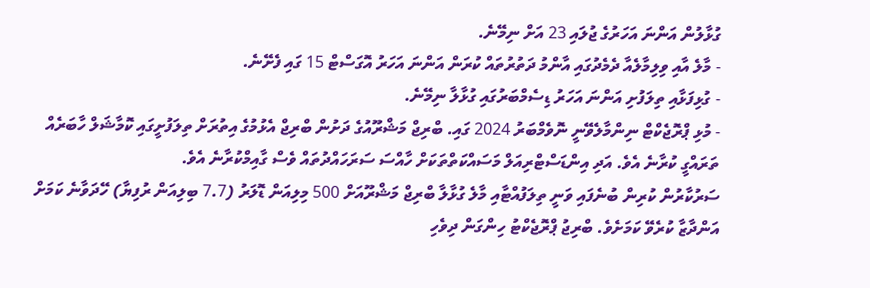ގުޅާލުން އަންނަ އަހަރުގެ ޖުލައި 23 އަށް ނިމޭނެ.
- މާލެ އާއި ވިލިމާލެއާ ދެމެދުގައި އާންމު ދަތުރުތައް ކުރަން އަންނަ އަހަރު އޮގަސްޓް 15 ގައި ފެށޭނެ.
- ގުޅިފަޅާއި ތިލަފުށި އަންނަ އަހަރު ޑިސެމްބަރުގައި ގުޅާލާ ނިމޭނެ.
- މުޅި ޕްރޮޖެކްޓް ނިންމާލެވޭނީ ނޮވެމްބަރު 2024 ގައި. ބްރިޖް މަޝްރޫއުގެ ދަށުން ބްރިޖް އެޅުމުގެ އިތުރަށް ތިލަފުށީގައި ކޮމާޝަލް ހާބަރެއް ތަރައްގީ ކުރާނެ އެވެ. އަދި އިންޑަސްޓްރިއަލް މަސައްކަތްތަކަށް ހާއްސަ ސަރަހައްދުތައް ވެސް ގާއިމްކުރާނެ އެވެ.
ސަރުކާރުން ކުރިން ބުނެފައި ވަނީ ތިލަފުއްޓާއި މާލެ ގުޅާލާ ބްރިޖް މަޝްރޫއަށް 500 މިލިއަން ޑޮލަރު (7.7 ބިލިއަން ރުފިޔާ) ހޭދަވާނެ ކަމަށް އަންދާޒާ ކުރެވޭ ކަމަށެވެ. ބްރިޖު ޕްރޮޖެކްޓު ހިންގަން ދިވެހި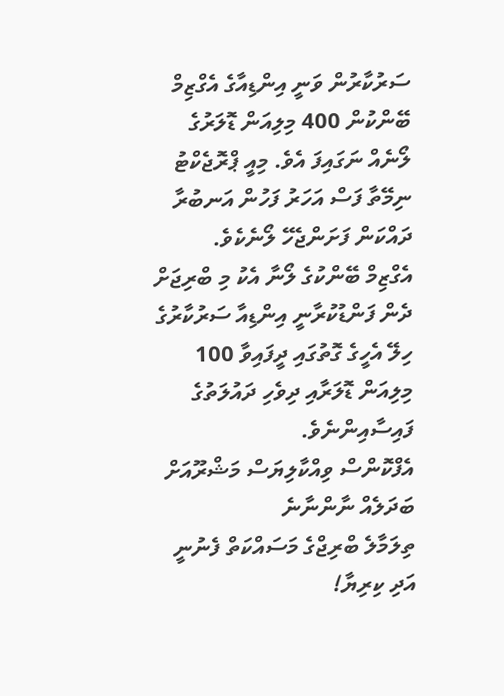ސަރުކާރުން ވަނީ އިންޑިއާގެ އެގްޒިމް ބޭންކުން 400 މިލިއަން ޑޮލަރުގެ ލޯނެއް ނަގައިފަ އެވެ. މިއީ ޕްރޮޖެކްޓު ނިމޭތާ ފަސް އަހަރު ފަހުން އަނބުރާ ދައްކަން ފަށަންޖެހޭ ލޯނެކެވެ.
އެގްޒިމް ބޭންކުގެ ލޯނާ އެކު މި ބްރިޖަށް ދެން ފަންޑުކުރާނީ އިންޑިއާ ސަރުކާރުގެ ހިލޭ އެހީގެ ގޮތުގައި ދީފައިވާ 100 މިލިއަން ޑޮލަރާއި ދިވެހި ދައުލަތުގެ ފައިސާއިންނެވެ.
އެފްކޮންސް ވިއްކާލިޔަސް މަޝްރޫއަށް ބަދަލެއް ނާންނާނެ
ތިލަމާލެ ބްރިޖްގެ މަސައްކަތް ފެނުނީ އަދި ކިރިޔާ!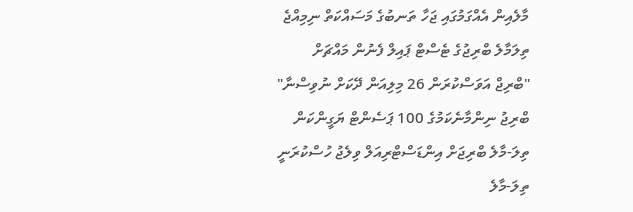މާލެއިން އެއްގަމުގައި ޖަހާ ތަނބުގެ މަސައްކަތް ނިމިއްޖެ
ތިލަމާލެ ބްރިޖުގެ ޓެސްޓް ޕައިލް ފެނުން މައްޗަށް
"ބްރިޖް އަވަސްކުރަން 26 މިލިއަން ދޭކަށް ނުވިސްނާ"
ބްރިޖު ނިންމާނެކަމުގެ 100 ޕަސެންޓް ޔަގީންކަން
ތިލަ-މާލެ ބްރިޖަށް އިންޑަސްޓްރިއަލް ވިލެޖު ހުސްކުރަނީ
ތިލަ-މާލެ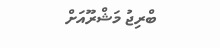ބްރިޖު މަޝްރޫއަށް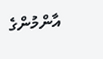އާންމުންގެ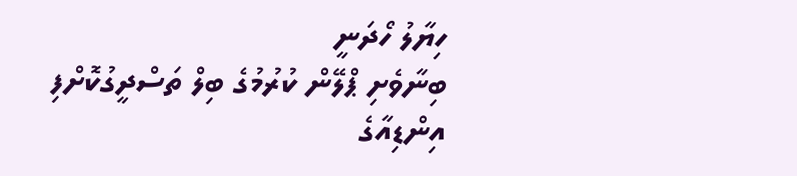ހިޔާލު ހޯދަނީ
ބިނާވެށި ޕްލޭން ކުރުމުގެ ބިލް ތަސްދީގުކޮށްފި
އިންޑިއާގެ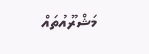މަޝްރޫއުތައް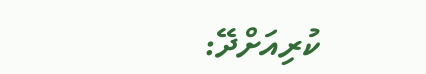ކުރިއަށްދޭ: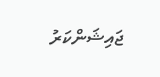ޖައިޝަންކަރު